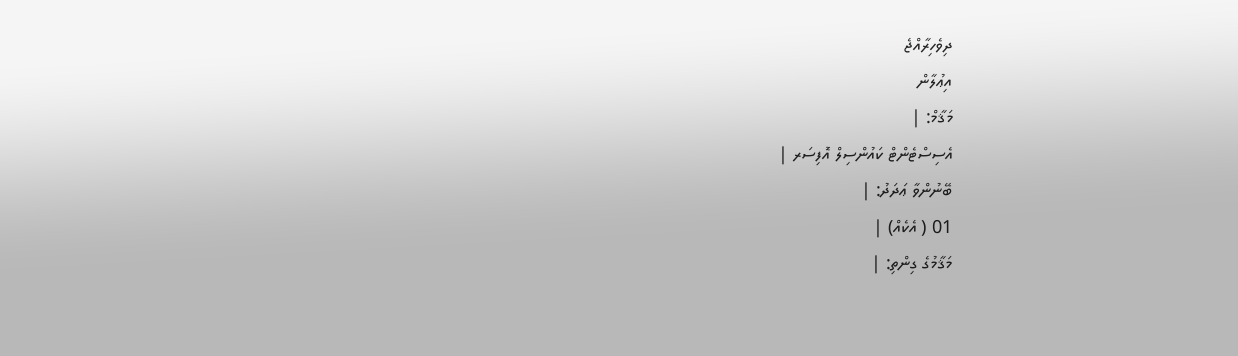ދިވެހިރާއްޖެ
އިޢުލާން
މަޤާމް: |
އެސިސްޓެންޓް ކައުންސިލް އޮފިސަރ |
ބޭނުންވާ ޢަދަދު: |
01 ( އެކެއް) |
މަޤާމުގެ ގިންތި: |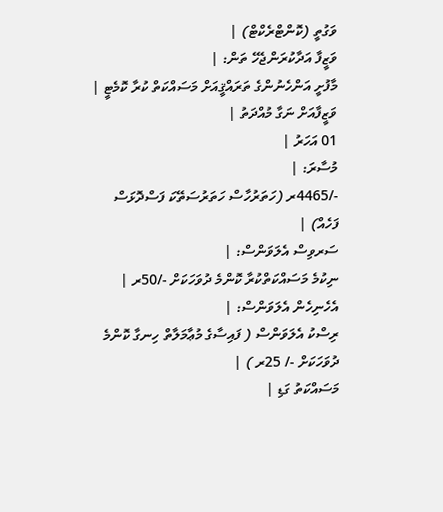ވަގުތީ (ކޮންޓްރެކްޓް) |
ވަޒީފާ އަދާކުރަންޖެހޭ ތަން: |
މާފުށީ އަންހެނުންގެ ތަރައްޤީއަށް މަސައްކަތް ކުރާ ކޮމެޓީ |
ވަޒީފާއަށް ނަގާ މުއްދަތު |
01 އަހަރު |
މުސާރަ: |
-/4465ރ (ހަތަރުހާސް ހަތަރުސަތޭކަ ފަސްދޮޅަސް ފަހެއް) |
ސަރވިސް އެލަވަންސް: |
ނިކުމެ މަސައްކަތްކުރާ ކޮންމެ ދުވަހަކަށް -/50ރ |
އެހެނިހެން އެލަވަންސް: |
ރިސްކު އެލަވަންސް ( ފައިސާގެ މުޢާމަލާތް ހިނގާ ކޮންމެ ދުވަހަކަށް -/ 25ރ ) |
މަސައްކަތު ގަޑި |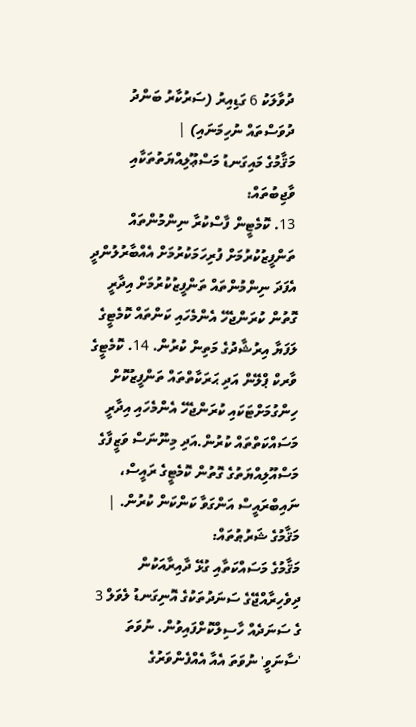ދުވާލަކު 6 ގަޑިއިރު (ސަރުކާރު ބަންދު ދުވަސްތައް ނުހިމަނައި) |
މަޤާމުގެ މައިގަނޑު މަސްޢޫލިއްޔަތުތަކާއި ވާޖިބުތައް:
13. ކޮމެޓީން ފާސްކުރާ ނިންމުންތައް ތަންފީޒުކުރުމަށް ފުރިހަމަކުރުމަށް އެއްބާރުލުންދީ އެފަދަ ނިންމުންތައް ތަންފީޒުކުރުމަށް އިދާރީ ގޮތުން ކުރަންޖެހޭ އެންމެހައި ކަންތައް ކޮމެޓީގެ ލަފަޔާ އިރުޝާދުގެ މަތިން ކުރުން. 14. ކޮމެޓީގެ ވާރކް ޕްލޭން އަދި ޙަރަކާތްތައް ތަންފީޒުކޮށް ހިންގުމަށްޓަކައި ކުރަންޖެހޭ އެންމެހައި އިދާރީ މަސައްކަތްތައް ކުރުން.އަދި މިނޫނަސް ވަޒީފާގެ މަސްއޫލިއްޔަތުގެ ގޮތުން ކޮމެޓީގެ ރައީސް، ނައިބްރައީސް އަންގަވާ ކަންކަން ކުރުން. |
މަޤާމުގެ ޝަރުޠުތައް:
މަޤާމުގެ މަސައްކަތާއި ގުޅޭ ދާއިރާއަކުން ދިވެހިރާއްޖޭގެ ސަނަދުތަކުގެ އޮނިގަނޑު ލެވަލް 3 ގެ ސަނަދެއް ހާސިލްކޮށްފައިވުން. ނުވަތަ 'ސާނަވީ' ނުވަތަ އެއާ އެއްފެންވަރުގެ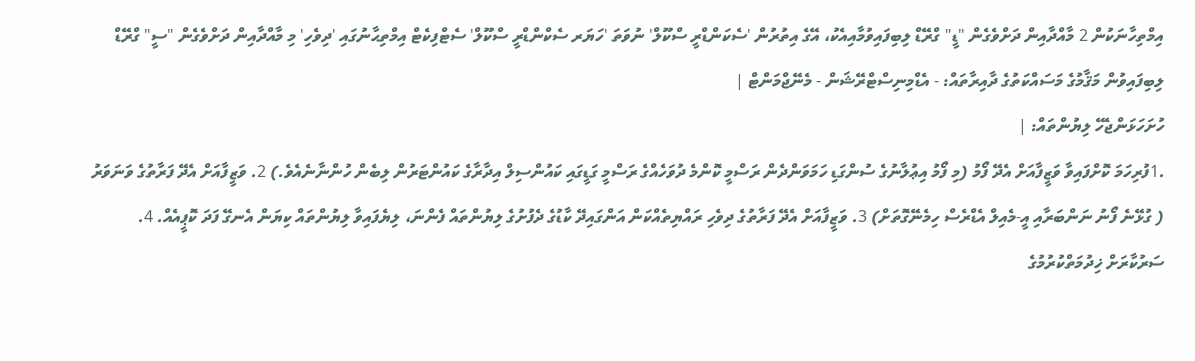އިމްތިހާނަކުން 2 މާއްދާއިން ދަށްވެގެން "ޑީ" ގްރޭޑް ލިބިފައިވުމާއިއެކު، އޭގެ އިތުރުން 'ސެކަންޑްރީ ސްކޫލް' ނުވަތަ 'ހަޔަރ ސެކްންޑްރީ ސްކޫލް' ސެޓްފިކެޓް އިމްތިޙާނުގައި 'ދިވެހި' މި މާއްދާއިން ދަށްވެގެން "ސީ" ގްރޭޑް ލިބިފައިވުން މަޤާމުގެ މަސައްކަތުގެ ދާއިރާތައް: - އެޑްމިނިސްޓްރޭޝަން - މެނޭޖްމަންޓް |
ހުށަހަޅަންޖެހޭ ލިޔުންތައް: |
.1ފުރިހަމަ ކޮށްފައިވާ ވަޒީފާއަށް އެދޭ ފޯމު (މި ފޯމު އިޢުލާނުގެ ސުންގަޑި ހަމަވަންދެން ރަސްމީ ކޮންމެ ދުވަހެއްގެ ރަސްމީ ގަޑީގައި ކައުންސިލް އިދާރާގެ ކައުންޓަރުން ލިބެން ހުންނާނެއެވެ.) 2. ވަޒީފާއަށް އެދޭ ފަރާތުގެ ވަނަވަރު ( ގުޅޭނެ ފޯނު ނަންބަރާއި އީ-މެއިލް އެޑްރެސް ހިމެނޭގޮތަށް) 3. ވަޒީފާއަށް އެދޭ ފަރާތުގެ ދިވެހި ރައްޔިތެއްކަން އަންގައިދޭ ކާޑުގެ ދެފުށުގެ ލިޔުންތައް ފެންނަ، ލިޔެފައިވާ ލިޔުންތައް ކިޔަން އެނގޭ ފަދަ ކޮޕީއެއް. 4. ސަރުކާރަށް ޚިދުމަތްކުރުމުގެ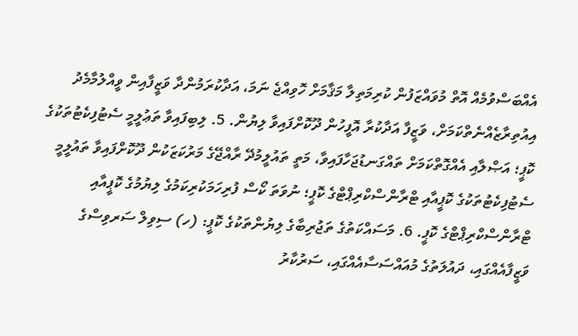އެއްބަސްވުމެއް އޮތް މުވައްޒަފުން ކުރިމަތިލާ މަޤާމަށް ހޮވިއްޖެ ނަމަ، އަދާކުރަމުންދާ ވަޒީފާއިން ވީއްލުމާމެދު އިއުތިރާޒެއްނެތްކަމަށް، ވަޒީފާ އަދާކުރާ އޮފީހުން ދޫކޮށްފައިވާ ލިޔުން. 5. ލިބިފައިވާ ތަޢުލީމީ ސެޓުފިކެޓުތަކުގެ ކޮޕީ؛ އަޞްލާއި އެއްގޮތްކަމަށް ތައްގަނޑުޖަހާފައިވާ، މަތީ ތައުލީމުދޭ ރާއްޖޭގެ މަރުކަޒަކުން ދޫކޮށްފައިވާ ތައުލީމީ ސެޓުފިކެޓުތަކުގެ ކޮޕީއާއި ޓްރާންސްކްރިޕްޓްގެ ކޮޕީ؛ ނުވަތަ ކޯސް ފުރިހަމަކުރިކަމުގެ ލިޔުމުގެ ކޮޕީއާއި ޓްރާންސްކްރިޕްޓްގެ ކޮޕީ. 6. މަސައްކަތުގެ ތަޖުރިބާގެ ލިޔުންތަކުގެ ކޮޕީ: (ހ) ސިވިލް ސަރވިސްގެ ވަޒީފާއެއްގައި، ދައުލަތުގެ މުއައްސަސާއެއްގައި، ސަރުކާރު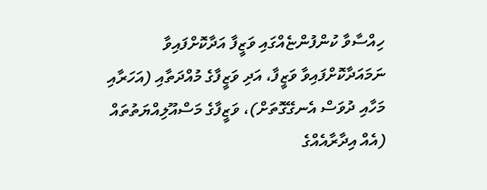ހިއްސާވާ ކުންފުންޏެއްގައި ވަޒީފާ އަދާކޮށްފައިވާ ނަމައަދާކޮށްފައިވާ ވަޒީފާ، އަދި ވަޒީފާގެ މުއްދަތާއި (އަހަރާއި މަހާއި ދުވަސް އެނގޭގޮތަށް)، ވަޒީފާގެ މަސްއޫލިއްޔަތުތައް (އެއް އިދާރާއެއްގެ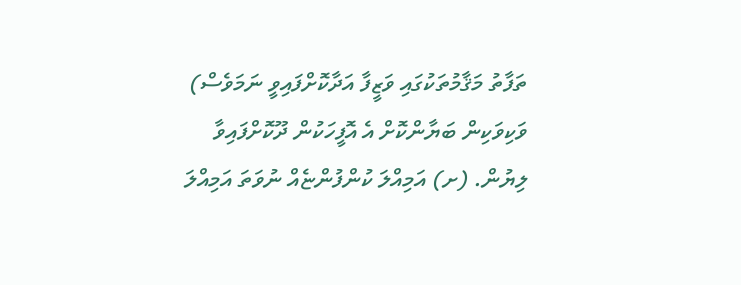ތަފާތު މަޤާމުތަކުގައި ވަޒީފާ އަދާކޮށްފައިވީ ނަމަވެސް) ވަކިވަކިން ބަޔާންކޮށް އެ އޮފީހަކުން ދޫކޮށްފައިވާ ލިޔުން. (ށ) އަމިއްލަ ކުންފުންޏެއް ނުވަތަ އަމިއްލަ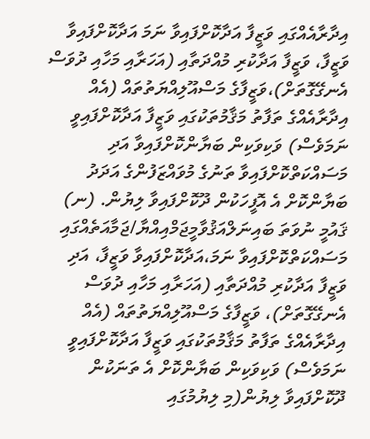އިދާރާއެއްގައި ވަޒީފާ އަދާކޮށްފައިވާ ނަމަ އަދާކޮށްފައިވާ ވަޒީފާ، ވަޒީފާ އަދާކުރި މުއްދަތާއި (އަހަރާއި މަހާއި ދުވަސް އެނގޭގޮތަށް)،ވަޒީފާގެ މަސްއޫލިއްޔަތުތައް (އެއް އިދާރާއެއްގެ ތަފާތު މަޤާމުތަކުގައި ވަޒީފާ އަދާކޮށްފައިވީ ނަމަވެސް) ވަކިވަކިން ބަޔާންކޮށްފައިވާ އަދި މަސައްކަތްކޮށްފައިވާ ތަނުގެ މުވައްޒަފުންގެ އަދަދު ބަޔާންކޮށް އެ އޮފީހަކުން ދޫކޮށްފައިވާ ލިޔުން. (ނ) ޤައުމީ ނުވަތަ ބައިނަލްއަޤުވާމީޖަމްއިއްޔާ/ޖަމާއަތެއްގައި މަސައްކަތްކޮށްފައިވާ ނަމަ،އަދާކޮށްފައިވާ ވަޒީފާ، އަދި ވަޒީފާ އަދާކުރި މުއްދަތާއި (އަހަރާއި މަހާއި ދުވަސް އެނގޭގޮތަށް)، ވަޒީފާގެ މަސްއޫލިއްޔަތުތައް (އެއް އިދާރާއެއްގެ ތަފާތު މަޤާމުތަކުގައި ވަޒީފާ އަދާކޮށްފައިވީ ނަމަވެސް) ވަކިވަކިން ބަޔާންކޮށް އެ ތަނަކުން ދޫކޮށްފައިވާ ލިޔުން(މި ލިޔުމުގައި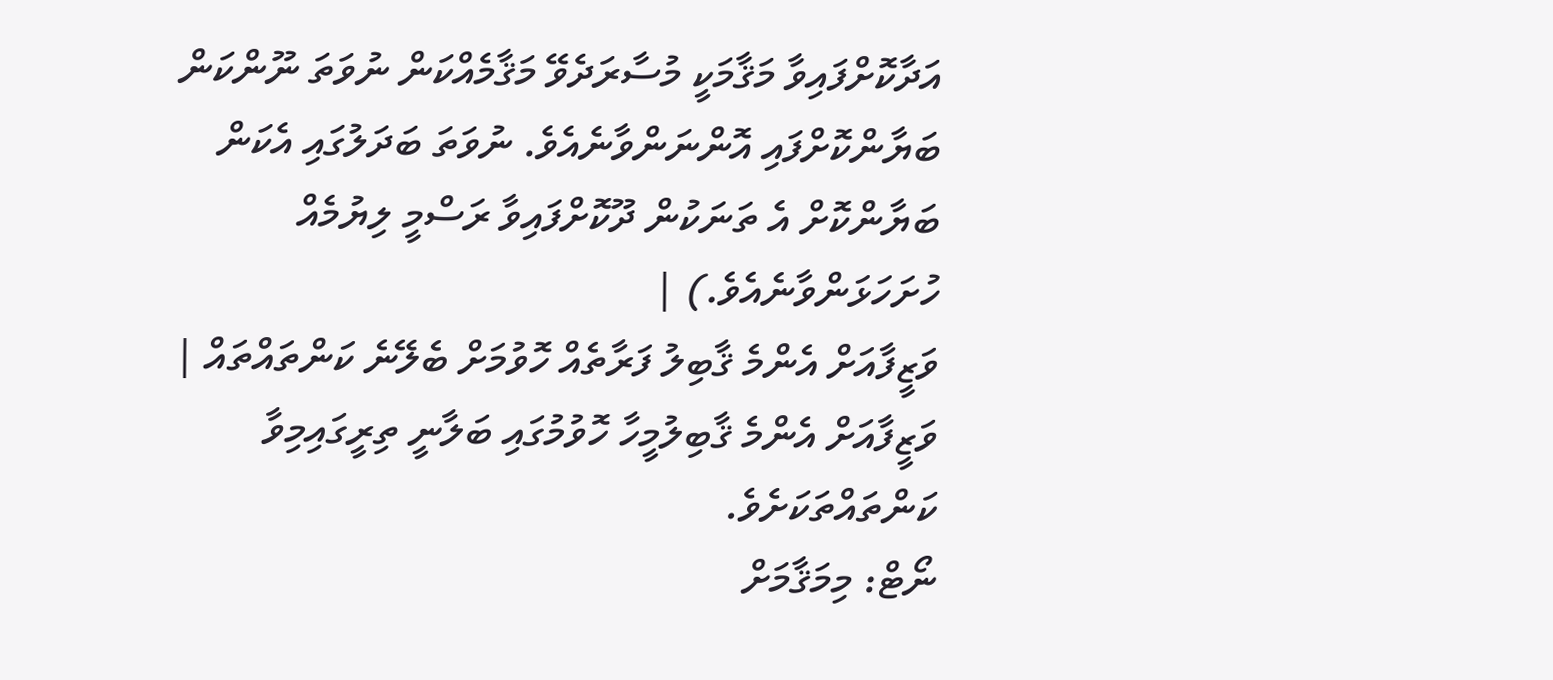އަދާކޮށްފައިވާ މަޤާމަކީ މުސާރަދެވޭ މަޤާމެއްކަން ނުވަތަ ނޫންކަން ބަޔާންކޮށްފައި އޮންނަންވާނެއެވެ. ނުވަތަ ބަދަލުގައި އެކަން ބަޔާންކޮށް އެ ތަނަކުން ދޫކޮށްފައިވާ ރަސްމީ ލިޔުމެއް ހުށަހަޅަންވާނެއެވެ.) |
ވަޒީފާއަށް އެންމެ ޤާބިލު ފަރާތެއް ހޮވުމަށް ބެލޭނެ ކަންތައްތައް |
ވަޒީފާއަށް އެންމެ ޤާބިލުމީހާ ހޮވުމުގައި ބަލާނީ ތިރީގައިމިވާ ކަންތައްތަކަށެވެ.
ނޯޓް: މިމަޤާމަށް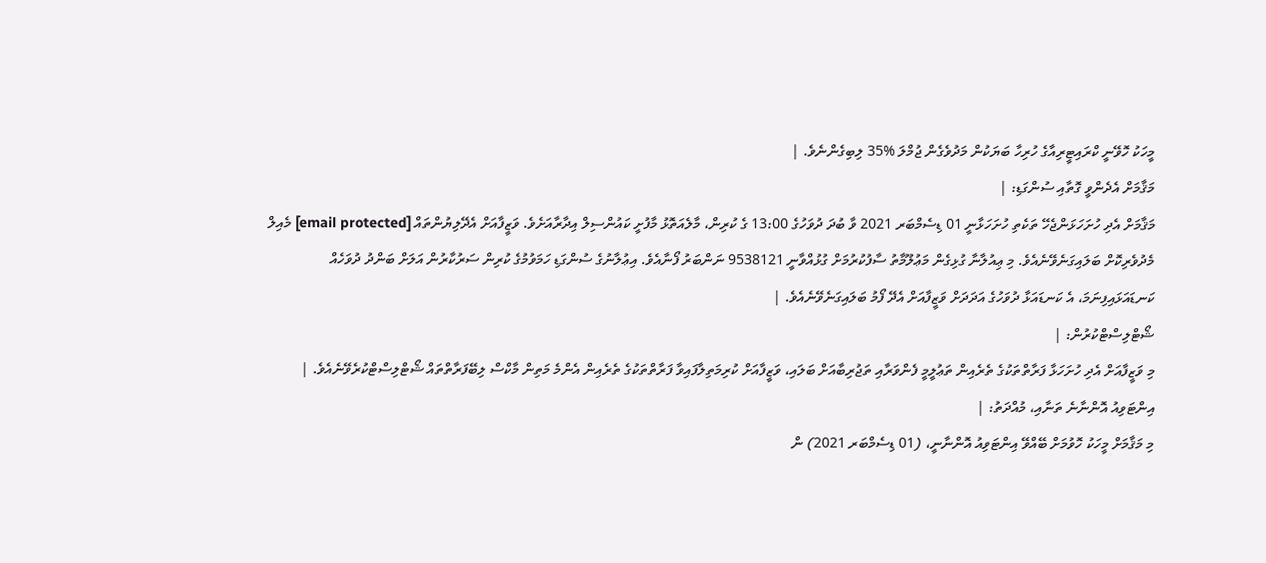މީހަކު ހޮވޭނީ ކްރައިޓީރިއާގެ ހުރިހާ ބަޔަކުން މަދުވެގެން ޖުމްލަ %35 ލިބިގެންނެވެ. |
މަޤާމަށް އެދެންވީ ގޮތާއި ސުންގަޑި: |
މަޤާމަށް އެދި ހުށަހަޅަންޖެހޭ ތަކެތި ހުށަހަޅާނީ 01 ޑިސެމްބަރ 2021 ވާ ބުދަ ދުވަހުގެ 13:00 ގެ ކުރިން، މާލެއަތޮޅު މާފުށީ ކައުންސިލް އިދާރާއަށެވެ. ވަޒީފާއަށް އެދޭލިޔުންތައް [email protected] މެއިލް މެދުވެރިކޮށް ބަލައިގަނެވޭނެއެވެ. މި ޢިއުލާނާ ގުޅިގެން މަޢުލޫމާތު ސާފުކުރުމަށް ގުޅުއްވާނީ 9538121 ނަންބަރު ފޯނާއެވެ. އިޢުލާނުގެ ސުންގަޑި ހަމަވުމުގެ ކުރިން ސަރުކާރުން އަލަށް ބަންދު ދުވަހެއް ކަނޑައަޅައިފިނަމަ، އެ ކަނޑައަޅާ ދުވަހުގެ އަދަދަށް ވަޒީފާއަށް އެދޭ ފޯމު ބަލައިގަނެވޭނެއެވެ. |
ޝޯޓްލިސްޓްކުރުން: |
މި ވަޒީފާއަށް އެދި ހުށަހަޅާ ފަރާތްތަކުގެ ތެރެއިން ތަޢުލީމީ ފެންވަރާއި ތަޖުރިބާއަށް ބަލައި، ވަޒީފާއަށް ކުރިމަތިލާފައިވާ ފަރާތްތަކުގެ ތެރެއިން އެންމެ މަތިން މާކްސް ލިބޭފަރާތްތައް ޝޯޓްލިސްޓްކުރެވޭނެއެވެ. |
އިންޓަވިއު އޮންނާނެ ތަނާއި، މުއްދަތު: |
މި މަޤާމަށް މީހަކު ހޮވުމަށް ބޭއްވޭ އިންޓަވިއު އޮންނާނީ، (01 ޑިސެމްބަރ 2021) ން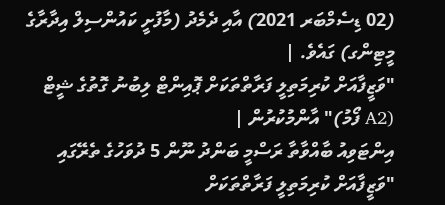(02 ޑިސެމްބަރ 2021) އާއި ދެމެދު (މާފުށީ ކައުންސިލް އިދާރާގެ މީޓިންގ) ގައެވެ. |
"ވަޒީފާއަށް ކުރިމަތިލީ ފަރާތްތަކަށް ޕޮއިންޓް ލިބުނު ގޮތުގެ ޝީޓް (A2 ފޯމު)" އާންމުކުރުން |
އިންޓަވިއު ބާއްވާތާ ރަސްމީ ބަންދު ނޫން 5 ދުވަހުގެ ތެރޭގައި "ވަޒީފާއަށް ކުރިމަތިލީ ފަރާތްތަކަށް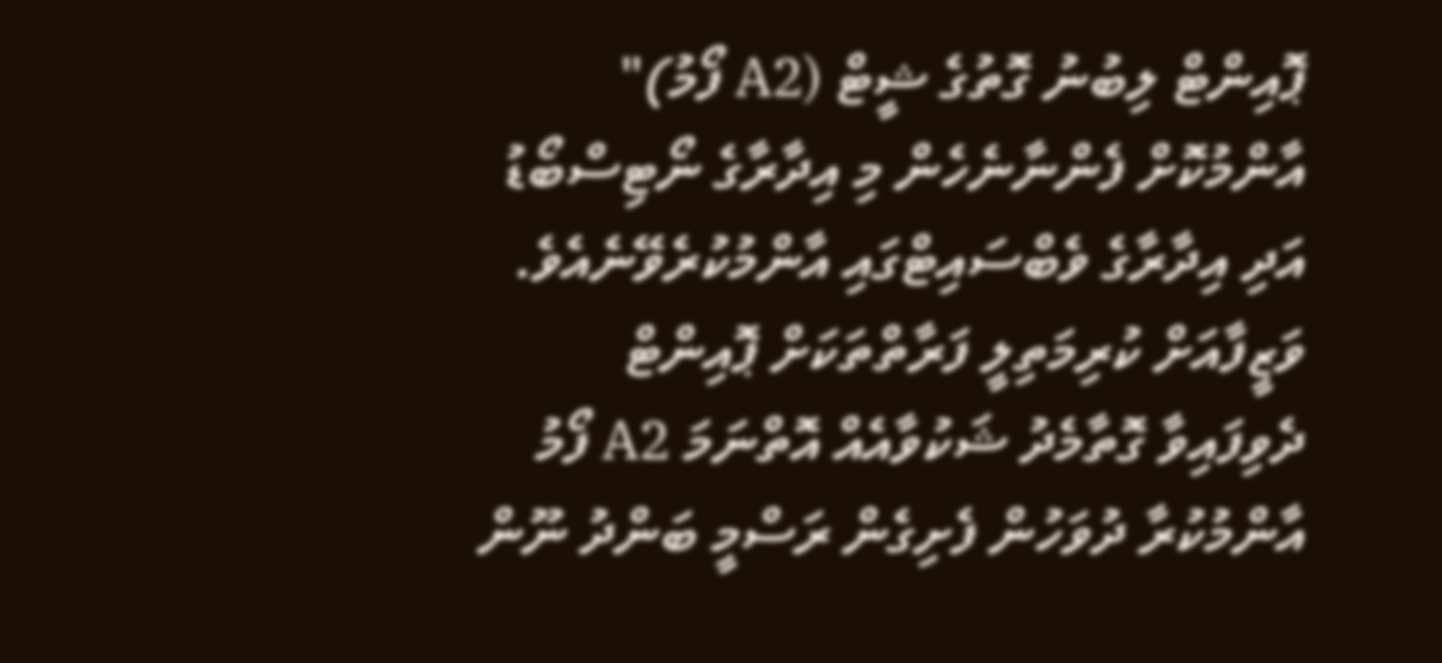ޕޮއިންޓް ލިބުނު ގޮތުގެ ޝީޓް (A2 ފޯމު)" އާންމުކޮށް ފެންނާނެހެން މި އިދާރާގެ ނޯޓިސްބޯޑު އަދި އިދާރާގެ ވެބްސައިޓްގައި އާންމުކުރެވޭނެއެވެ. ވަޒީފާއަށް ކުރިމަތިލީ ފަރާތްތަކަށް ޕޮއިންޓް ދެވިފައިވާ ގޮތާމެދު ޝަކުވާއެއް އޮތްނަމަ A2 ފޯމު އާންމުކުރާ ދުވަހުން ފެށިގެން ރަސްމީ ބަންދު ނޫން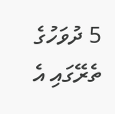5 ދުވަހުގެ ތެރޭގައި އެ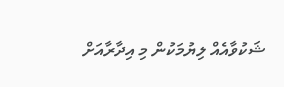ޝަކުވާއެއް ލިޔުމަކުން މި އިދާރާއަށް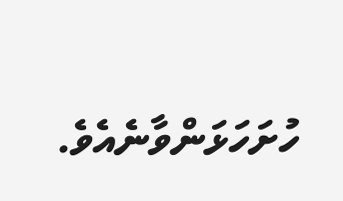ހުށަހަޅަންވާނެއެވެ.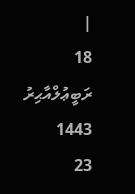|
18 ރަބީޢުލްއާޙިރު 1443
23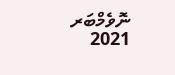ނޮވެމްބަރ 2021